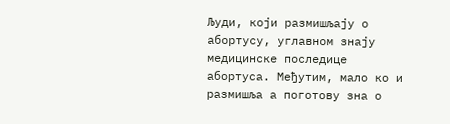Људи, који размишљају о абортусу, углавном знају медицинске последице абортуса. Међутим, мало ко и размишља а поготову зна о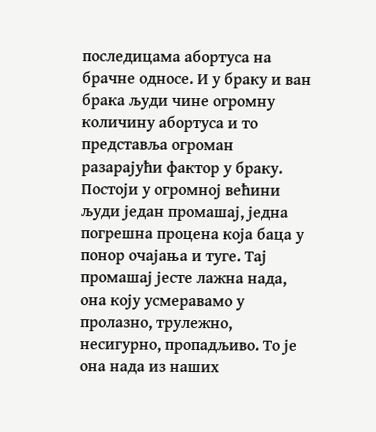последицама абортуса на брачне односе. И у браку и ван брака људи чине огромну количину абортуса и то представља огроман разарајући фактор у браку.
Постоји у огромној већини људи један промашај, једна погрешна процена која баца у понор очајања и туге. Тај промашај јесте лажна нада, она коју усмеравамо у пролазно, трулежно, несигурно, пропадљиво. То је она нада из наших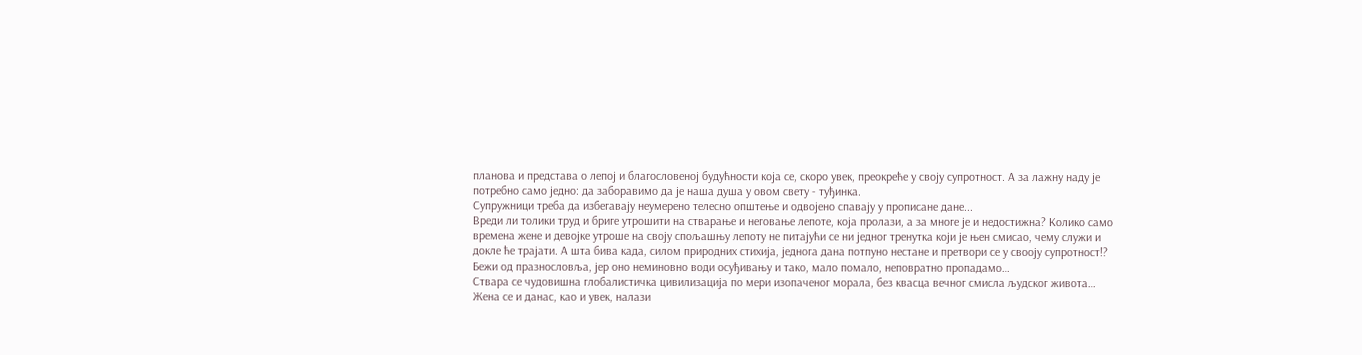планова и представа о лепој и благословеној будућности која се, скоро увек, преокреће у своју супрoтност. А за лажну наду је потребно само једно: да заборавимо да је наша душа у овом свету - туђинка.
Супружници треба да избегавају неумерено телесно општење и одвојено спавају у прописане дане...
Вреди ли толики труд и бриге утрошити на стварање и неговање лепоте, која пролази, а за многе је и недостижна? Колико само времена жене и девојке утроше на своју спољашњу лепоту не питајући се ни једног тренутка који је њен смисао, чему служи и докле ће трајати. А шта бива када, силом природних стихија, једнога дана потпуно нестане и претвори се у свооју супротност!?
Бежи од празнословља, јер оно неминовно води осуђивању и тако, мало помало, неповратно пропадамо…
Ствара се чудовишна глобалистичка цивилизација по мери изопаченог морала, без квасца вечног смисла људског живота…
Жена се и данас, као и увек, налази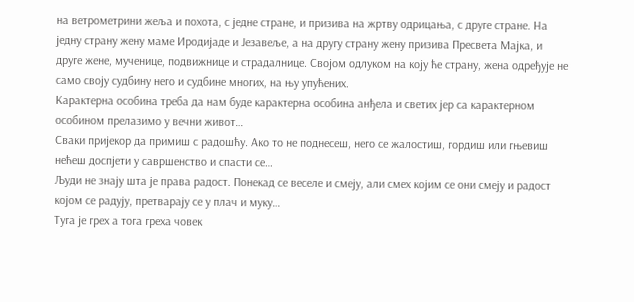на ветрометрини жеља и похота, с једне стране, и призива на жртву одрицања, с друге стране. На једну страну жену маме Иродијаде и Језавеље, а на другу страну жену призива Пресвета Мајка, и друге жене, мученице, подвижнице и страдалнице. Својом одлуком на коју ће страну, жена одређује не само своју судбину него и судбине многих, на њу упућених.
Карактерна особина треба да нам буде карактерна особина анђела и светих јер са карактерном особином прелазимо у вечни живот…
Сваки пријекор да примиш с радошћу. Ако то не поднесеш, него се жалостиш, гордиш или гњевиш нећеш доспјети у савршенство и спасти се…
Људи не знају шта је права радост. Понекад се веселе и смеју, али смех којим се они смеју и радост којом се радују, претварају се у плач и муку…
Туга је грех а тога греха човек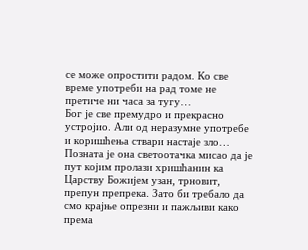се може опростити радом. Ко све време употреби на рад томе не претиче ни часа за тугу…
Бог је све премудро и прекрасно устројио. Али од неразумне употребе и коришћења ствари настаје зло…
Позната је она светоотачка мисао да је пут којим пролази хришћанин ка Царству Божијем узан, трновит, препун препрека. Зато би требало да смо крајње опрезни и пажљиви како према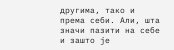другима, тако и према себи. Али, шта значи пазити на себе и зашто је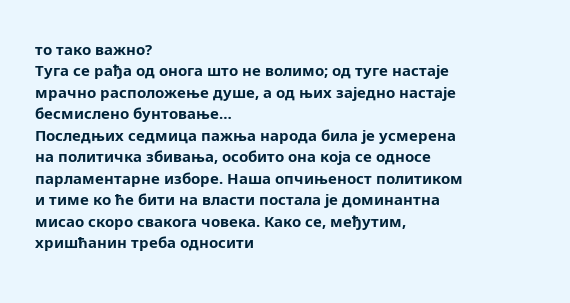то тако важно?
Туга се рађа од онога што не волимо; од туге настаје мрачно расположење душе, а од њих заједно настаје бесмислено бунтовање…
Последњих седмица пажња народа била је усмерена на политичка збивања, особито она која се односе парламентарне изборе. Наша опчињеност политиком и тиме ко ће бити на власти постала је доминантна мисао скоро свакога човека. Како се, међутим, хришћанин треба односити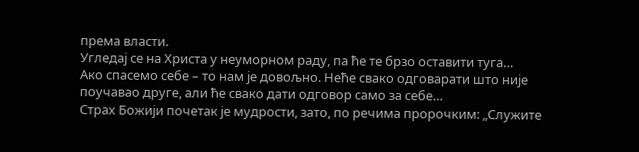према власти.
Угледај се на Христа у неуморном раду, па ће те брзо оставити туга…
Ако спасемо себе – то нам је довољно. Неће свако одговарати што није поучавао друге, али ће свако дати одговор само за себе…
Страх Божији почетак је мудрости, зато, по речима пророчким: „Служите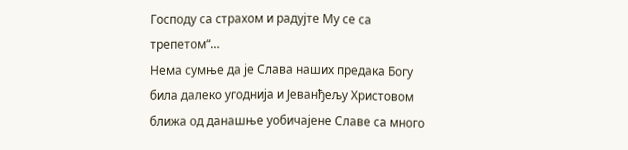Господу са страхом и радујте Му се са трепетом“…
Нема сумње да је Слава наших предака Богу била далеко угоднија и Јеванђељу Христовом ближа од данашње уобичајене Славе са много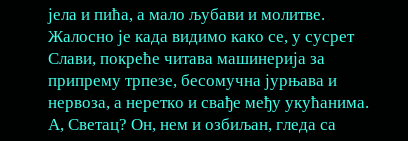јела и пића, а мало љубави и молитве. Жалосно је када видимо како се, у сусрет Слави, покреће читава машинерија за припрему трпезе, бесомучна јурњава и нервоза, а неретко и свађе међу укућанима. А, Светац? Он, нем и озбиљан, гледа са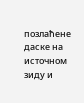позлаћене даске на источном зиду и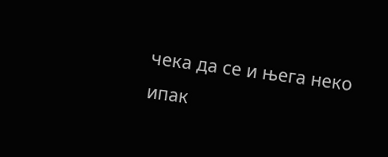чека да се и њега неко ипак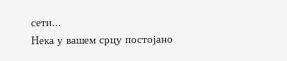сети...
Нека у вашем срцу постојано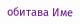обитава Име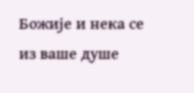Божије и нека се из ваше душе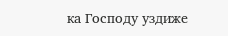ка Господу уздиже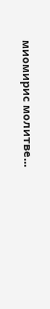миомирис молитве…